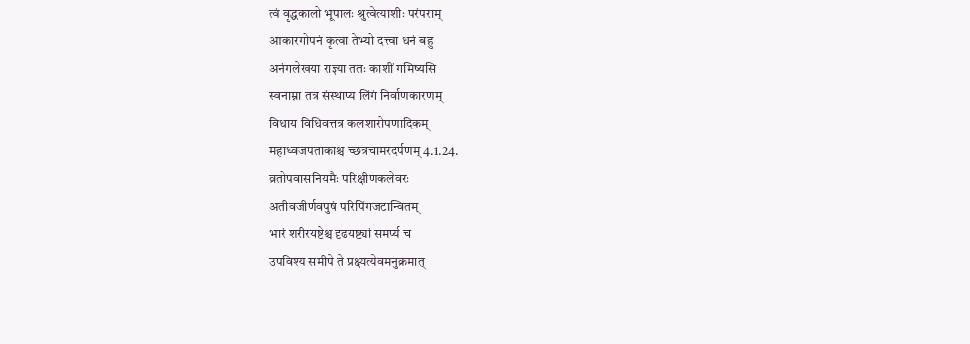त्वं वृद्धकालो भूपालः श्रुत्वेत्याशीः परंपराम्
आकारगोपनं कृत्वा तेभ्यो दत्त्वा धनं बहु
अनंगलेखया राज्ञ्या ततः काशीं गमिष्यसि
स्वनाम्ना तत्र संस्थाप्य लिंगं निर्वाणकारणम्
विधाय विधिवत्तत्र कलशारोपणादिकम्
महाध्वजपताकाश्च च्छत्रचामरदर्पणम् 4.1.24.
व्रतोपवासनियमैः परिक्षीणकलेवरः
अतीवजीर्णवपुषं परिपिंगजटान्वितम्
भारं शरीरयष्टेश्च दृढयष्ट्यां समर्प्य च
उपविश्य समीपे ते प्रक्ष्यत्येवमनुक्रमात्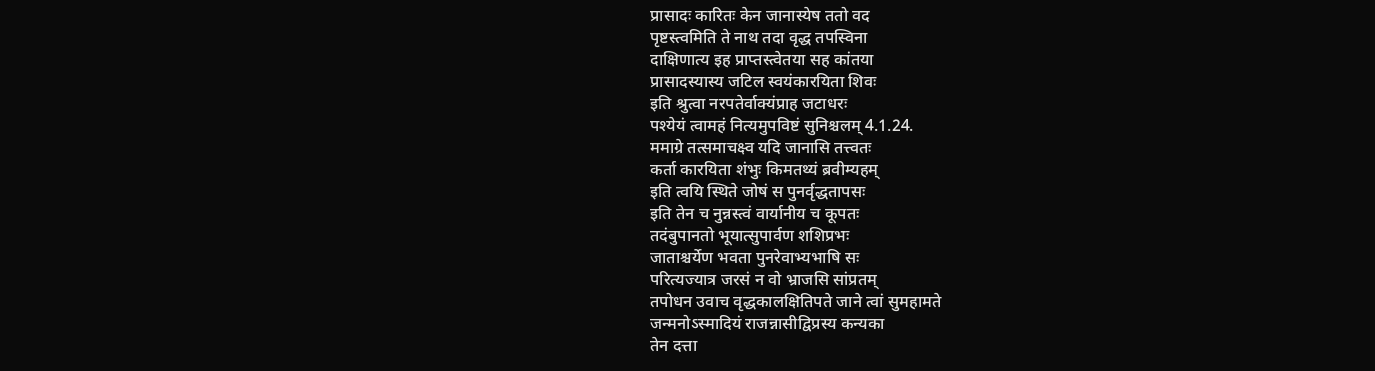प्रासादः कारितः केन जानास्येष ततो वद
पृष्टस्त्वमिति ते नाथ तदा वृद्ध तपस्विना
दाक्षिणात्य इह प्राप्तस्त्वेतया सह कांतया
प्रासादस्यास्य जटिल स्वयंकारयिता शिवः
इति श्रुत्वा नरपतेर्वाक्यंप्राह जटाधरः
पश्येयं त्वामहं नित्यमुपविष्टं सुनिश्चलम् 4.1.24.
ममाग्रे तत्समाचक्ष्व यदि जानासि तत्त्वतः
कर्ता कारयिता शंभुः किमतथ्यं ब्रवीम्यहम्
इति त्वयि स्थिते जोषं स पुनर्वृद्धतापसः
इति तेन च नुन्नस्त्वं वार्यानीय च कूपतः
तदंबुपानतो भूयात्सुपार्वण शशिप्रभः
जाताश्चर्येण भवता पुनरेवाभ्यभाषि सः
परित्यज्यात्र जरसं न वो भ्राजसि सांप्रतम्
तपोधन उवाच वृद्धकालक्षितिपते जाने त्वां सुमहामते
जन्मनोऽस्मादियं राजन्नासीद्विप्रस्य कन्यका
तेन दत्ता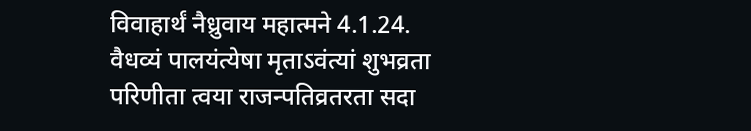विवाहार्थं नैध्रुवाय महात्मने 4.1.24.
वैधव्यं पालयंत्येषा मृताऽवंत्यां शुभव्रता
परिणीता त्वया राजन्पतिव्रतरता सदा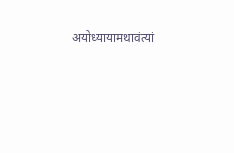अयोध्यायामथावंत्यां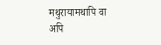मथुरायामथापि वा
अपि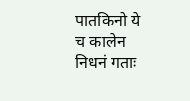पातकिनो ये च कालेन निधनं गताः